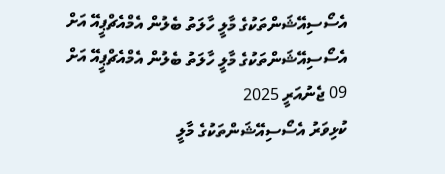އެސޯސިއޭޝަންތަކުގެ މާލީ ހާލަތު ބެލުން އެމްއެޗްޕީއޭ އަށް
އެސޯސިއޭޝަންތަކުގެ މާލީ ހާލަތު ބެލުން އެމްއެޗްޕީއޭ އަށް
09 ޖެނުއަރީ 2025
ކުޅިވަރު އެސޯސިއޭޝަންތަކުގެ މާލީ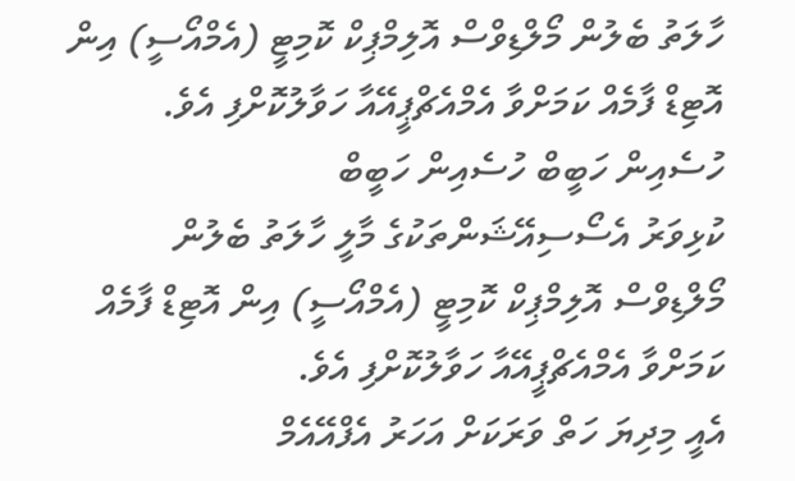ހާލަތު ބެލުން މޯލްޑިވްސް އޮލިމްޕިކް ކޮމިޓީ (އެމްއޯސީ) އިން އޮޓިޑް ފާމެއް ކަމަށްވާ އެމްއެޗްޕީއޭއާ ހަވާލުކޮށްފި އެވެ.
ހުސެއިން ހަބީބް ހުސެއިން ހަބީބް
ކުޅިވަރު އެސޯސިއޭޝަންތަކުގެ މާލީ ހާލަތު ބެލުން މޯލްޑިވްސް އޮލިމްޕިކް ކޮމިޓީ (އެމްއޯސީ) އިން އޮޓިޑް ފާމެއް ކަމަށްވާ އެމްއެޗްޕީއޭއާ ހަވާލުކޮށްފި އެވެ.
އެއީ މިދިޔަ ހަތް ވަރަކަށް އަހަރު އެފްއޭއެމް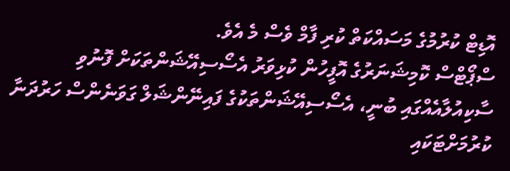އޮޑިޓް ކުރުމުގެ މަސައްކަތް ކުރި ފާމް ވެސް މެ އެވެ.
ސްޕޯޓްސް ކޮމިޝަނަރުގެ އޮފީހުން ކުޅިވަރު އެސޯސިއޭޝަންތަކަށް ފޮނުވި ސާކިއުލާއެއްގައި ބުނީ، އެސޯސިއޭޝަންތަކުގެ ފައިނޭންޝަލް ގަވަނެންސް ހަރުދަނާ ކުރުމަށްޓަކައި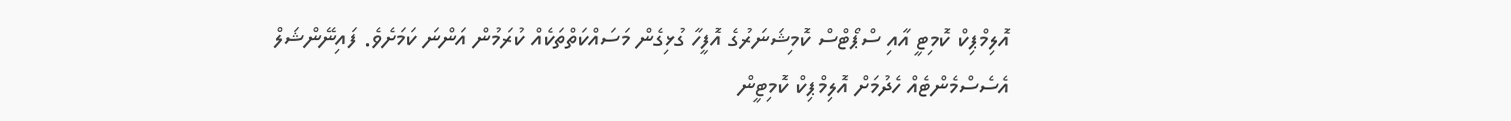އޮލިމްޕިކް ކޮމިޓީ އާއި ސްޕޯޓްސް ކޮމިޝަނަރުގެ އޮފީހާ ގުޅިގެން މަސައްކަތްތަކެއް ކުރަމުން އަންނަ ކަމަށެވެ. ފައިނޭންޝަލް އެސެސްމެންޓެއް ހެދުމަށް އޮލިމްޕިކް ކޮމިޓީން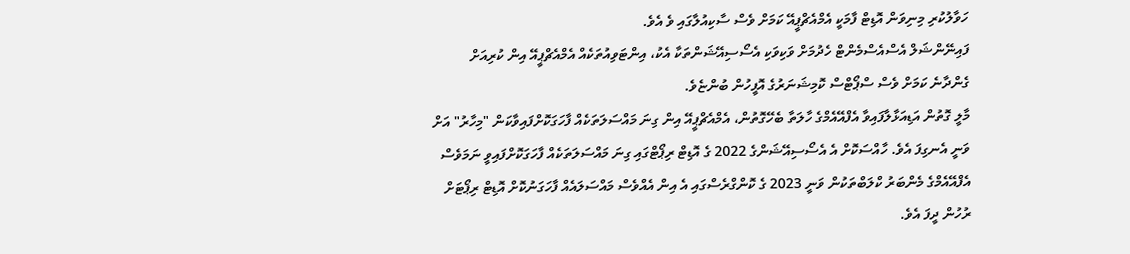ހަވާލުކުރި މިނިވަން އޮޑިޓް ފާމަކީ އެމްއެޗްޕީއޭ ކަމަށް ވެސް ސާކިއުލާގައި ވެ އެވެ.
ފައިނޭންޝަލް އެސްއެސްމެންޓް ހެދުމަށް ވަކިވަކި އެސޯސިއޭޝަންތަކާ އެކު، އިންޓަވިއުތަކެއް އެމްއެޗްޕީއޭ އިން ކުރިއަށް ގެންދާނެ ކަމަށް ވެސް ސްޕޯޓްސް ކޮމިޝަނަރުގެ އޮފީހުން ބުންޏެވެ.
މާލީ ގޮތުން އަޑިއަޅާލާފައިވާ އެފްއޭއެމްގެ ހާލަތާ ބެހޭގޮތުން، އެމްއެޗްޕީއޭ އިން ގިނަ މައްސަލަތަކެއް ފާހަގަކޮށްފައިވާކަން "މިހާރު" އަށް ވަނީ އެނގިފަ އެވެ. ހާއްސަކޮށް އެ އެސޯސިއޭޝަންގެ 2022 ގެ އޮޑިޓް ރިޕޯޓްގައި ގިނަ މައްސަލަތަކެއް ފާހަގަކޮށްފައިވީ ނަމަވެސް އެފްއޭއެމްގެ މެންބަރު ކްލަބްތަކުން ވަނީ 2023 ގެ ކޮންގްރެސްގައި އެ އިން އެއްވެސް މައްސަލައެއް ފާހަގަނުކޮށް އޮޑިޓް ރިޕޯޓަށް ރުހުން ދީފަ އެވެ.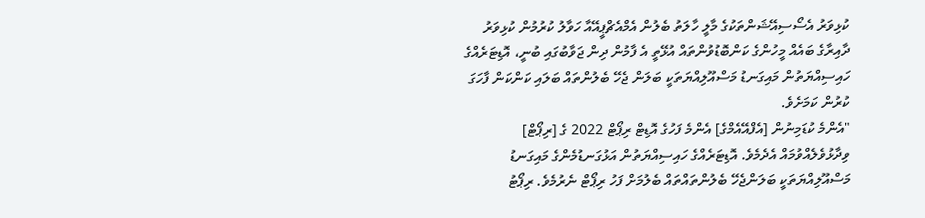ކުޅިވަރު އެސޯސިއޭޝަންތަކުގެ މާލީ ހާލަތު ބެލުން އެމްއެޗްޕީއޭއާ ހަވާލު ކުރުމުން ކުޅިވަރު ދާއިރާގެ ބައެއް މީހުންގެ ކަންބޮޑުވުންތައް އުޅޭތީ އެ ފާމުން ދިން ޖަވާބުގައި ބުނީ، އޮޑިޓަރެއްގެ ހައިސިއްޔަތުން މައިގަނޑު މަސްއޫލިއްޔަތަކީ ބަލަން ޖެހޭ ބެލުންތައް ބަލައި ކަންކަން ފާހަގަ ކުރުން ކަމަށެވެ.
"އެންމެ ކުޑަމިނުން [އެފްއޭއެމްގެ] އެންމެ ފަހުގެ އޮޑިޓް ރިޕޯޓް 2022 ގެ [ރިޕޯޓް] ވިދާޅުވެލެއްވުމައް އެދެމެވެ. އޮޑިޓަރެއްގެ ހައިސިއްޔަތުން އަޅުގަނޑުމެންގެ މައިގަނޑު މަސްއޫލިއްޔަތަކީ ބަލަންޖެހޭ ބެލުންތައްތައް ބެލުމަށް ފަހު ރިޕޯޓް ނެރުމެވެ. ރިޕޯޓު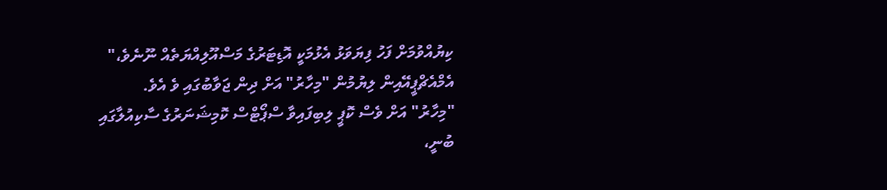ކިޔުއްވުމަށް ފަހު ފިޔަވަޅު އެޅުމަކީ އޮޑިޓަރުގެ މަސްއޫލިއްޔަތެއް ނޫނެވެ،" އެމްއެޗްޕީއޭއިން ލިޔުމުން "މިހާރު" އަށް ދިން ޖަވާބުގައި ވެ އެވެ.
"މިހާރު" އަށް ވެސް ކޮޕީ ލިބިފައިވާ ސްޕޯޓްސް ކޮމިޝަނަރުގެ ސާކިއުލާގައި ބުނީ،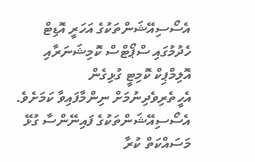އެސޯސިއޭޝަންތަކުގެ އަހަރީ އޮޑިޓް ހެދުމުގައި ސްޕޯޓްސް ކޮމިޝަނަރާއި އޮލިމްޕިކް ކޮމިޓީ ގުޅިގެން އެހީތެރިވެދިނުމަށް ނިންމާފައިވާ ކަމަށެވެ.
އެސޯސިއޭޝަންތަކުގެ ފައިނޭންސާ ގުޅޭ މަސައްކަތް ކުރާ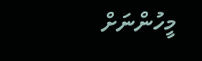މީހުންނަށް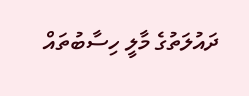ދައުލަތުގެ މާލީ ހިސާބުތައް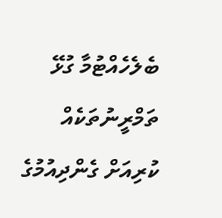ބެލެހެއްޓުމާ ގުޅޭ ތަމްރީނުތަކެއް ކުރިއަށް ގެންދިއުމުގެ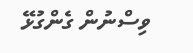ވިސްނުން ގެންގުޅޭ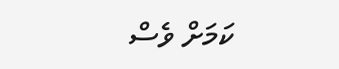ކަމަށް ވެސް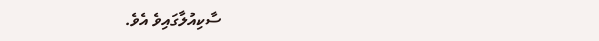ސާކިއުލާގައިވެ އެވެ.